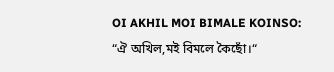OI AKHIL MOI BIMALE KOINSO: “ঐ অখিল,মই বিমলে কৈছোঁ।“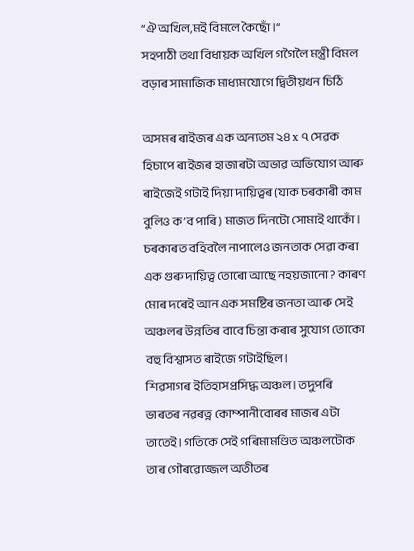“ঐ অখিল,মই বিমলে কৈছোঁ।“
সহপাঠী তথা বিধায়ক অখিল গগৈলৈ মন্ত্ৰী বিমল বড়াৰ সামাজিক মাধ্যমযোগে দ্বিতীয়খন চিঠি

অসমৰ ৰাইজৰ এক অন্যতম ২৪ x ৭ সেৱক হিচাপে ৰাইজৰ হাজাৰটা অভাৱ অভিযোগ আৰু ৰাইজেই গটাই দিয়া দায়িত্বৰ (যাক চৰকাৰী কাম বুলিও ক’ব পাৰি) মাজত দিনটো সোমাই থাকোঁ। চৰকাৰত বহিবলৈ নাপালেও জনতাক সেৱা কৰা এক গুৰু দায়িত্ব তোৰো আছে নহয়জানো ? কাৰণ মোৰ দৰেই আন এক সমষ্টিৰ জনতা আৰু সেই অঞ্চলৰ উন্নতিৰ বাবে চিন্তা কৰাৰ সুযোগ তোকো বহু বিশ্বাসত ৰাইজে গটাইছিল।
শিৱসাগৰ ইতিহাসপ্ৰসিদ্ধ অঞ্চল। তদুপৰি ভাৰতৰ নৱৰত্ন কোম্পানীবোৰৰ মাজৰ এটা তাতেই। গতিকে সেই গৰিমামণ্ডিত অঞ্চলটোক তাৰ গৌৰৱোজ্জল অতীতৰ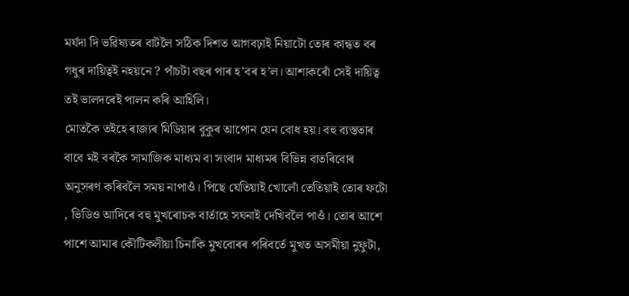মৰ্যদা দি ভৱিষ্যতৰ বাটলৈ সঠিক দিশত আগবঢ়াই নিয়াটো তোৰ কান্ধত বৰ গধুৰ দায়িত্বই নহয়নে ? পাঁচটা বছৰ পাৰ হ’বৰ হ’ল। আশাকৰোঁ সেই দায়িত্ব তই ভালদৰেই পালন কৰি আহিলি।
মোতকৈ তইহে ৰাজ্যৰ মিডিয়াৰ বুকুৰ আপোন যেন বোধ হয়। বহু ব্যস্ততাৰ বাবে মই বৰকৈ সামাজিক মাধ্যম বা সংবাদ মাধ্যমৰ বিভিন্ন বাতৰিবোৰ অনুসৰণ কৰিবলৈ সময় নাপাওঁ। পিছে যেতিয়াই খোলোঁ তেতিয়াই তোৰ ফটো , ভিডিও আদিৰে বহু মুখৰোচক বাৰ্তাহে সঘনাই দেখিবলৈ পাওঁ। তোৰ আশে পাশে আমাৰ কৌটিকলীয়া চিনাকি মুখবোৰৰ পৰিবৰ্তে মুখত অসমীয়া নুফুটা,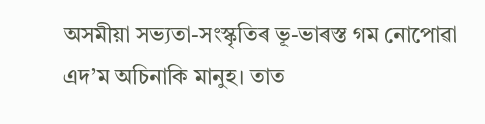অসমীয়া সভ্যতা-সংস্কৃতিৰ ভূ-ভাৰস্ত গম নোপোৱা এদ’ম অচিনাকি মানুহ। তাত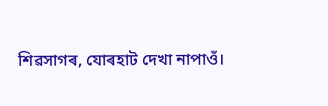শিৱসাগৰ, যোৰহাট দেখা নাপাওঁ।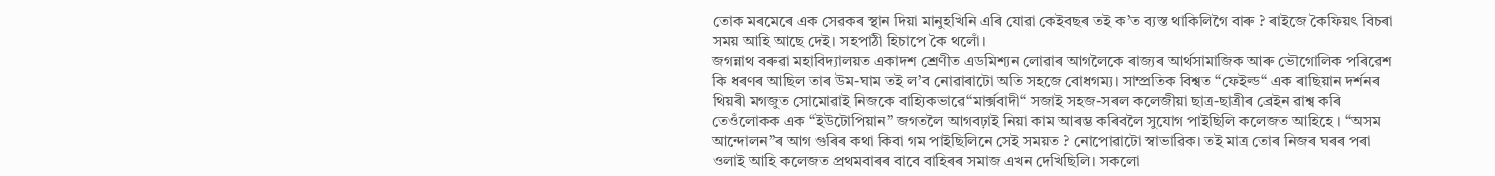তোক মৰমেৰে এক সেৱকৰ স্থান দিয়া মানুহখিনি এৰি যোৱা কেইবছৰ তই ক’ত ব্যস্ত থাকিলিগৈ বাৰু ? ৰাইজে কৈফিয়ৎ বিচৰা সময় আহি আছে দেই। সহপাঠী হিচাপে কৈ থলোঁ।
জগন্নাথ বৰুৱা মহাবিদ্যালয়ত একাদশ শ্ৰেণীত এডমিশ্যন লোৱাৰ আগলৈকে ৰাজ্যৰ আৰ্থসামাজিক আৰু ভৌগোলিক পৰিৱেশ কি ধৰণৰ আছিল তাৰ উম-ঘাম তই ল’ব নোৱাৰাটো অতি সহজে বোধগম্য। সাম্প্ৰতিক বিশ্বত “ফেইল্ড“ এক ৰাছিয়ান দৰ্শনৰ থিয়ৰী মগজুত সোমোৱাই নিজকে বাহ্যিকভাৱে“মাৰ্ক্সবাদী“ সজাই সহজ-সৰল কলেজীয়া ছাত্ৰ-ছাত্ৰীৰ ব্ৰেইন ৱাশ্ব কৰি তেওঁলোকক এক “ইউটোপিয়ান” জগতলৈ আগবঢ়াই নিয়া কাম আৰম্ভ কৰিবলৈ সুযোগ পাইছিলি কলেজত আহিহে । “অসম আন্দোলন”ৰ আগ গুৰিৰ কথা কিবা গম পাইছিলিনে সেই সময়ত ? নোপোৱাটো স্ৱাভাৱিক। তই মাত্ৰ তোৰ নিজৰ ঘৰৰ পৰা ওলাই আহি কলেজত প্ৰথমবাৰৰ বাবে বাহিৰৰ সমাজ এখন দেখিছিলি। সকলো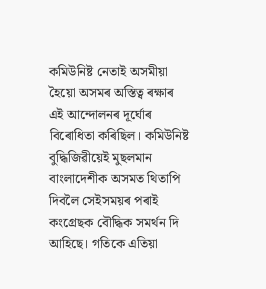কমিউনিষ্ট নেতাই অসমীয়া হৈয়ো অসমৰ অস্তিত্ব ৰক্ষাৰ এই আন্দোলনৰ দূৰ্ঘোৰ বিৰোধিতা কৰিছিল। কমিউনিষ্ট বুদ্ধিজিৱীয়েই মুছলমান বাংলাদেশীক অসমত থিতাপি দিবলৈ সেইসময়ৰ পৰাই কংগ্ৰেছক বৌদ্ধিক সমৰ্থন দি আহিছে। গতিকে এতিয়া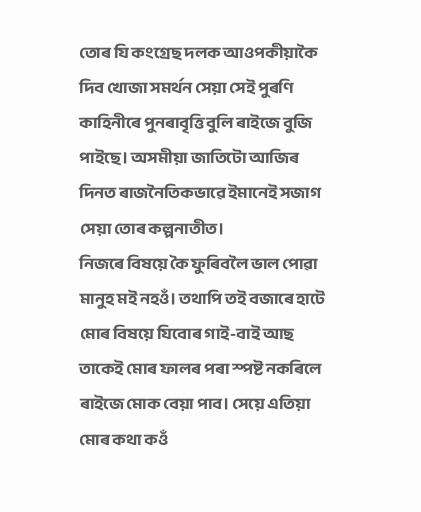তোৰ যি কংগ্ৰেছ দলক আওপকীয়াকৈ দিব খোজা সমৰ্থন সেয়া সেই পুৰণি কাহিনীৰে পুনৰাবৃত্তি বুলি ৰাইজে বুজি পাইছে। অসমীয়া জাতিটো আজিৰ দিনত ৰাজনৈতিকভাৱে ইমানেই সজাগ সেয়া তোৰ কল্পনাতীত।
নিজৰে বিষয়ে কৈ ফুৰিবলৈ ভাল পোৱা মানুহ মই নহওঁ। তথাপি তই বজাৰে হাটে মোৰ বিষয়ে যিবোৰ গাই-বাই আছ তাকেই মোৰ ফালৰ পৰা স্পষ্ট নকৰিলে ৰাইজে মোক বেয়া পাব। সেয়ে এতিয়া মোৰ কথা কওঁ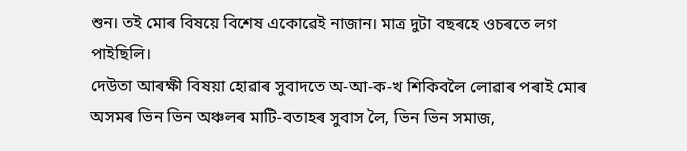শুন। তই মোৰ বিষয়ে বিশেষ একোৱেই নাজান। মাত্ৰ দুটা বছৰহে ওচৰতে লগ পাইছিলি।
দেউতা আৰক্ষী বিষয়া হোৱাৰ সুবাদতে অ-আ-ক-খ শিকিবলৈ লোৱাৰ পৰাই মোৰ অসমৰ ভিন ভিন অঞ্চলৰ মাটি-বতাহৰ সুবাস লৈ, ভিন ভিন সমাজ,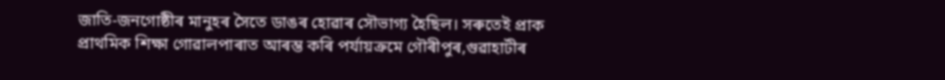জাতি-জনগোষ্ঠীৰ মানুহৰ সৈতে ডাঙৰ হোৱাৰ সৌভাগ্য হৈছিল। সৰুতেই প্ৰাক প্ৰাথমিক শিক্ষা গোৱালপাৰাত আৰম্ভ কৰি পৰ্যায়ক্ৰমে গৌৰীপুৰ,গুৱাহাটীৰ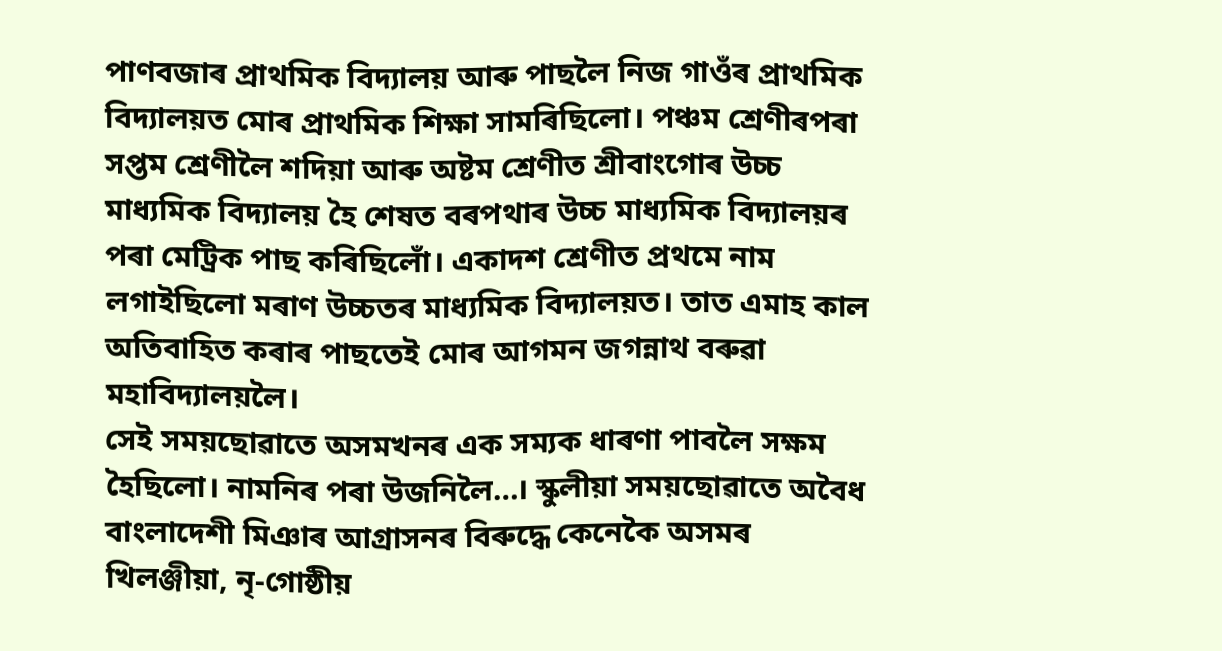পাণবজাৰ প্ৰাথমিক বিদ্যালয় আৰু পাছলৈ নিজ গাওঁৰ প্ৰাথমিক বিদ্যালয়ত মোৰ প্ৰাথমিক শিক্ষা সামৰিছিলো। পঞ্চম শ্ৰেণীৰপৰা সপ্তম শ্ৰেণীলৈ শদিয়া আৰু অষ্টম শ্ৰেণীত শ্ৰীবাংগোৰ উচ্চ মাধ্যমিক বিদ্যালয় হৈ শেষত বৰপথাৰ উচ্চ মাধ্যমিক বিদ্যালয়ৰ পৰা মেট্ৰিক পাছ কৰিছিলোঁ। একাদশ শ্ৰেণীত প্ৰথমে নাম লগাইছিলো মৰাণ উচ্চতৰ মাধ্যমিক বিদ্যালয়ত। তাত এমাহ কাল অতিবাহিত কৰাৰ পাছতেই মোৰ আগমন জগন্নাথ বৰুৱা মহাবিদ্যালয়লৈ।
সেই সময়ছোৱাতে অসমখনৰ এক সম্যক ধাৰণা পাবলৈ সক্ষম হৈছিলো। নামনিৰ পৰা উজনিলৈ…। স্কুলীয়া সময়ছোৱাতে অবৈধ বাংলাদেশী মিঞাৰ আগ্ৰাসনৰ বিৰুদ্ধে কেনেকৈ অসমৰ খিলঞ্জীয়া, নৃ-গোষ্ঠীয়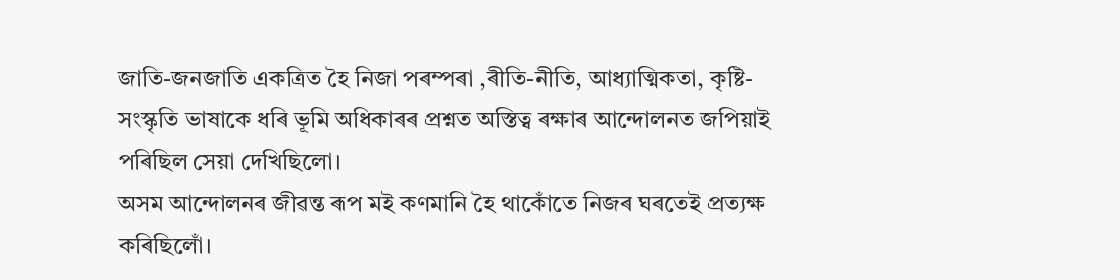জাতি-জনজাতি একত্ৰিত হৈ নিজা পৰম্পৰা ,ৰীতি-নীতি, আধ্যাত্মিকতা, কৃষ্টি-সংস্কৃতি ভাষাকে ধৰি ভূমি অধিকাৰৰ প্ৰশ্নত অস্তিত্ব ৰক্ষাৰ আন্দোলনত জপিয়াই পৰিছিল সেয়া দেখিছিলো।
অসম আন্দোলনৰ জীৱন্ত ৰূপ মই কণমানি হৈ থাকোঁতে নিজৰ ঘৰতেই প্ৰত্যক্ষ কৰিছিলোঁ।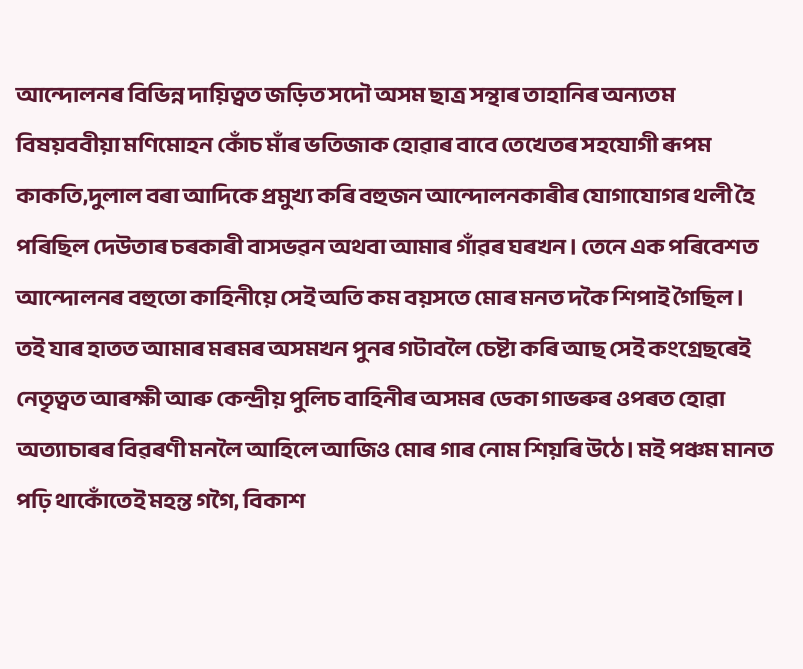আন্দোলনৰ বিভিন্ন দায়িত্বত জড়িত সদৌ অসম ছাত্ৰ সন্থাৰ তাহানিৰ অন্যতম বিষয়ববীয়া মণিমোহন কোঁচ মাঁৰ ভতিজাক হোৱাৰ বাবে তেখেতৰ সহযোগী ৰূপম কাকতি,দুলাল বৰা আদিকে প্ৰমুখ্য কৰি বহুজন আন্দোলনকাৰীৰ যোগাযোগৰ থলী হৈ পৰিছিল দেউতাৰ চৰকাৰী বাসভৱন অথবা আমাৰ গাঁৱৰ ঘৰখন। তেনে এক পৰিবেশত আন্দোলনৰ বহুতো কাহিনীয়ে সেই অতি কম বয়সতে মোৰ মনত দকৈ শিপাই গৈছিল।
তই যাৰ হাতত আমাৰ মৰমৰ অসমখন পুনৰ গটাবলৈ চেষ্টা কৰি আছ সেই কংগ্ৰেছৰেই নেতৃত্বত আৰক্ষী আৰু কেন্দ্ৰীয় পুলিচ বাহিনীৰ অসমৰ ডেকা গাভৰুৰ ওপৰত হোৱা অত্যাচাৰৰ বিৱৰণী মনলৈ আহিলে আজিও মোৰ গাৰ নোম শিয়ৰি উঠে। মই পঞ্চম মানত পঢ়ি থাকোঁতেই মহন্ত গগৈ, বিকাশ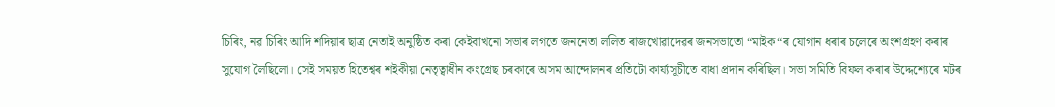চিৰিং, নৱ চিৰিং আদি শদিয়াৰ ছাত্ৰ নেতাই অনুষ্ঠিত কৰা কেইবাখনো সভাৰ লগতে জননেতা ললিত ৰাজখোৱাদেৱৰ জনসভাতো “মাইক“ৰ যোগান ধৰাৰ চলেৰে অংশগ্ৰহণ কৰাৰ সুযোগ লৈছিলো। সেই সময়ত হিতেশ্বৰ শইকীয়া নেতৃত্বাধীন কংগ্ৰেছ চৰকাৰে অসম আন্দোলনৰ প্ৰতিটো কাৰ্য্যসূচীতে বাধা প্ৰদান কৰিছিল। সভা সমিতি বিফল কৰাৰ উদ্দেশ্যেৰে মটৰ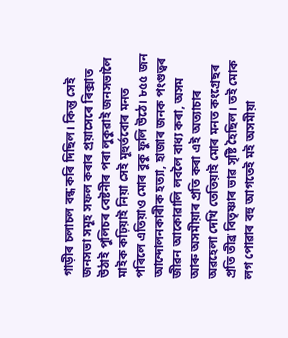গাড়ীৰ চলাচল বন্ধ কৰি দিছিল। কিন্তু সেই জনসভা সমূহ সফল কৰাৰ প্ৰয়াসেৰে ৰিক্সাত উঠাই পুলিচৰ বেষ্টনীৰ পৰা লুকুৱাই জনসভালৈ মাইক কঢ়িয়াই নিয়া সেই মূহুৰ্তবোৰ মনত পৰিলে এতিয়াও মোৰ বুকু ফুলি উঠে। ৮৫৫ জন আন্দোলনকাৰীক হত্যা, হাজাৰ জনক পংগুত্বৰ জীৱন আকোৱালি লবলৈ বাধ্য কৰা, অসম আৰু অসমীয়াৰ প্ৰতি কৰা এই অত্যাচাৰ অৱহেলা দেখি তেতিয়াই মোৰ মনত কংগ্ৰেছৰ প্ৰতি তীব্ৰ বিতৃষ্ণাৰ ভাৱ সৃষ্টি হৈছিল। তই মোক লগ পোৱাৰ বহু আগতেই মই অসমীয়া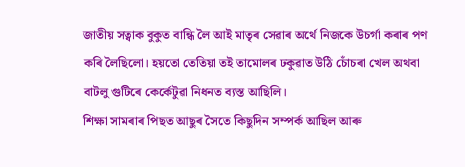জাতীয় সত্বাক বুকুত বান্ধি লৈ আই মাতৃৰ সেৱাৰ অৰ্থে নিজকে উচৰ্গা কৰাৰ পণ কৰি লৈছিলো। হয়তো তেতিয়া তই তামোলৰ ঢকুৱাত উঠি চোঁচৰা খেল অথবা বাটলু গুটিৰে কেৰ্কেটুৱা নিধনত ব্যস্ত আছিলি।
শিক্ষা সামৰাৰ পিছত আছুৰ সৈতে কিছুদিন সম্পৰ্ক আছিল আৰু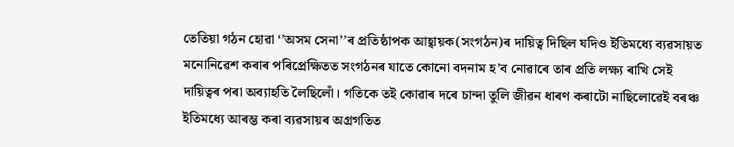তেতিয়া গঠন হোৱা ‘’অসম সেনা’’ৰ প্ৰতিষ্ঠাপক আহ্বায়ক(সংগঠন)ৰ দায়িত্ব দিছিল যদিও ইতিমধ্যে ব্যৱসায়ত মনোনিৱেশ কৰাৰ পৰিপ্ৰেক্ষিতত সংগঠনৰ যাতে কোনো বদনাম হ’ব নোৱাৰে তাৰ প্ৰতি লক্ষ্য ৰাখি সেই দায়িত্বৰ পৰা অব্যাহতি লৈছিলোঁ। গতিকে তই কোৱাৰ দৰে চান্দা তুলি জীৱন ধাৰণ কৰাটো নাছিলোৱেই বৰঞ্চ ইতিমধ্যে আৰম্ভ কৰা ব্যৱসায়ৰ অগ্ৰগতিত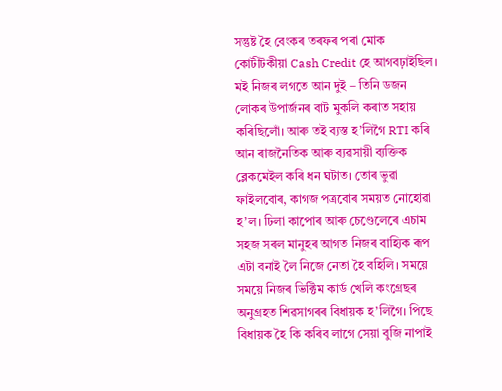সন্তুষ্ট হৈ বেংকৰ তৰফৰ পৰা মোক কোটীটকীয়া Cash Credit হে আগবঢ়াইছিল। মই নিজৰ লগতে আন দুই – তিনি ডজন লোকৰ উপাৰ্জনৰ বাট মুকলি কৰাত সহায় কৰিছিলোঁ। আৰু তই ব্যস্ত হ’লিগৈ RTI কৰি আন ৰাজনৈতিক আৰু ব্যৱসায়ী ব্যক্তিক ব্লেকমেইল কৰি ধন ঘটাত। তোৰ ভুৱা ফাইলবোৰ, কাগজ পত্ৰবোৰ সময়ত নোহোৱা হ’ল। ঢিলা কাপোৰ আৰু চেণ্ডেলেৰে এচাম সহজ সৰল মানুহৰ আগত নিজৰ বাহ্যিক ৰূপ এটা বনাই লৈ নিজে নেতা হৈ বহিলি। সময়ে সময়ে নিজৰ ভিক্টিম কাৰ্ড খেলি কংগ্ৰেছৰ অনুগ্ৰহত শিৱসাগৰৰ বিধায়ক হ’লিগৈ। পিছে বিধায়ক হৈ কি কৰিব লাগে সেয়া বুজি নাপাই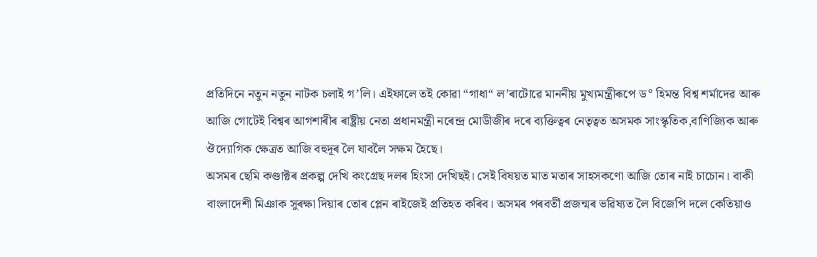প্ৰতিদিনে নতুন নতুন নাটক চলাই গ’লি। এইফালে তই কোৱা “গাধা“ ল’ৰাটোৱে মাননীয় মুখ্যমন্ত্ৰীৰূপে ড° হিমন্ত বিশ্ব শৰ্মাদেৱ আৰু আজি গোটেই বিশ্বৰ আগশাৰীৰ ৰাষ্ট্ৰীয় নেতা প্ৰধানমন্ত্ৰী নৰেন্দ্ৰ মোডীজীৰ দৰে ব্যক্তিত্বৰ নেতৃত্বত অসমক সাংস্কৃতিক,বাণিজ্যিক আৰু ঔদ্যোগিক ক্ষেত্ৰত আজি বহুদূৰ লৈ যাবলৈ সক্ষম হৈছে।
অসমৰ ছেমি কণ্ডাক্টৰ প্ৰকল্প দেখি কংগ্ৰেছ দলৰ হিংসা দেখিছই। সেই বিষয়ত মাত মতাৰ সাহসকণো আজি তোৰ নাই চাচোন। বাকী বাংলাদেশী মিঞাক সুৰক্ষা দিয়াৰ তোৰ প্লেন ৰাইজেই প্ৰতিহত কৰিব। অসমৰ পৰবৰ্তী প্ৰজন্মৰ ভৱিষ্যত লৈ বিজেপি দলে কেতিয়াও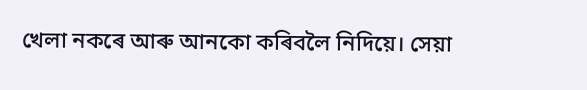খেলা নকৰে আৰু আনকো কৰিবলৈ নিদিয়ে। সেয়া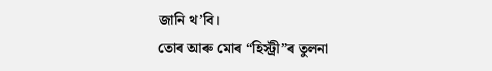জানি থ’বি।
তোৰ আৰু মোৰ “হিস্ট্ৰী”ৰ তুলনা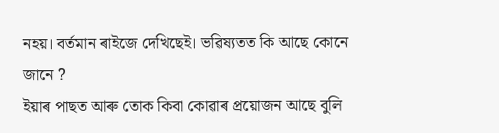নহয়। বৰ্তমান ৰাইজে দেখিছেই। ভৱিষ্যতত কি আছে কোনে জানে ?
ইয়াৰ পাছত আৰু তোক কিবা কোৱাৰ প্ৰয়োজন আছে বুলি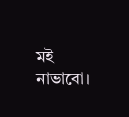মই নাভাবো।